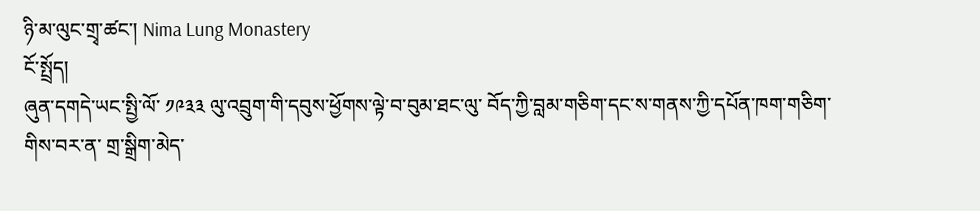ཉི་མ་ལུང་གྲྭ་ཚང་། Nima Lung Monastery
ངོ་སྤྲོད།
ཞུན་དགདེ་ཡང་སྤྱི་ལོ་ ༡༩༣༣ ལུ་འབྲུག་གི་དབུས་ཕྱོགས་ལྟེ་བ་བུམ་ཐང་ལུ་ བོད་ཀྱི་བླམ་གཅིག་དང་ས་གནས་ཀྱི་དཔོན་ཁག་གཅིག་གིས་བར་ན་ གྲ་སྒྲིག་མེད་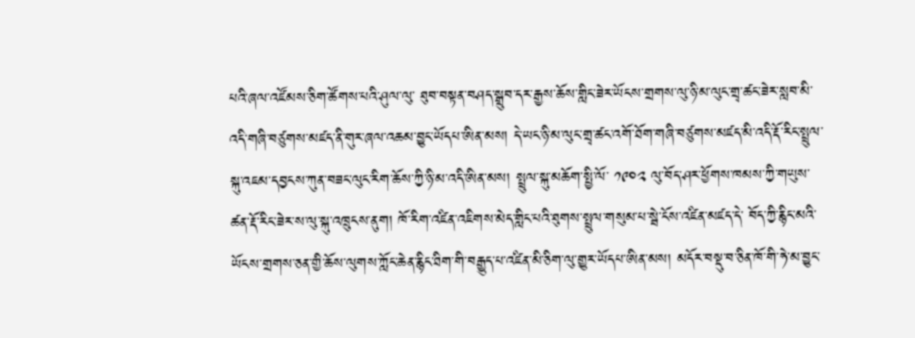པའི་ཞལ་འཛོམས་ཅིག་ཚོགས་པའི་ཤུལ་ལུ་ ཐུབ་བསྟན་བཤད་སྒྲུབ་དར་རྒྱས་ཆོས་གླིང་ཟེར་ཡོངས་གྲགས་ལུ་ཉི་མ་ལུང་གྲྭ་ཚང་ཟེར་སླབ་མི་འདི་གཞི་བཙུགས་མཛད་ནི་གུར་ཞལ་འཆམ་བྱུང་ཡོདཔ་ཨིན་མས། དེ་ཡང་ཉི་མ་ལུང་གྲྭ་ཚང་འགོ་ཐོག་གཞི་བཙུགས་མཛད་མི་འདི་རྡོ་རིང་སྤྲུལ་སྐུ་འཇམ་དབྱངས་ཀུན་བཟང་ལུང་རིག་ཆོས་ཀྱི་ཉི་མ་འདི་ཨིན་མས། སྤྲུལ་སྐུ་མཆོག་སྤྱི་ལོ་ ༡༩༠༢ ལུ་བོད་ཤར་ཕྱོགས་ཁམས་ཀྱི་གཡུས་ཚན་རྡོ་རིང་ཟེར་ས་ལུ་སྐུ་འཁྲུངས་ནུག། ཁོ་རིག་འཛིན་འཇིགས་མེད་གླིང་པའི་ཐུགས་སྤྲུལ་གསུམ་པ་སྦེ་ངོས་འཛིན་མཛད་དེ་ བོད་ཀྱི་རྙིང་མའི་ཡོངས་གྲགས་ཅན་གྱི་ཆོས་ལུགས་ཀློང་ཆེན་རྙིང་ཐིག་གི་བརྒྱུད་པ་འཛིན་མི་ཅིག་ལུ་གྱུར་ཡོདཔ་ཨིན་མས། མདོར་བསྡུ་བ་ཅིན་ཁོ་གི་ཧེ་མ་བྱུང་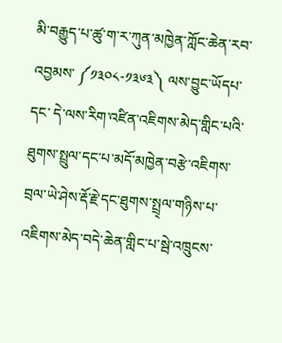མི་བརྒྱུད་པ་ཚུ་ག་ར་ཀུན་མཁྱེན་ཀློང་ཆེན་རབ་འབྱམས་ ༼༡༣༠༨-༡༣༦༣༽ ལས་བྱུང་ཡོདཔ་དང་ དེ་ལས་རིག་འཛིན་འཇིགས་མེད་གླིང་པའི་ཐུགས་སྤྲུལ་དང་པ་མདོ་མཁྱེན་བརྩེ་འཇིགས་བྲལ་ཡེ་ཤེས་རྡོ་རྗེ་དང་ཐུགས་སྤྲ྄ལ་གཉིས་པ་འཇིགས་མེད་བདེ་ཆེན་གླིང་པ་སྦེ་འཁྲུངས་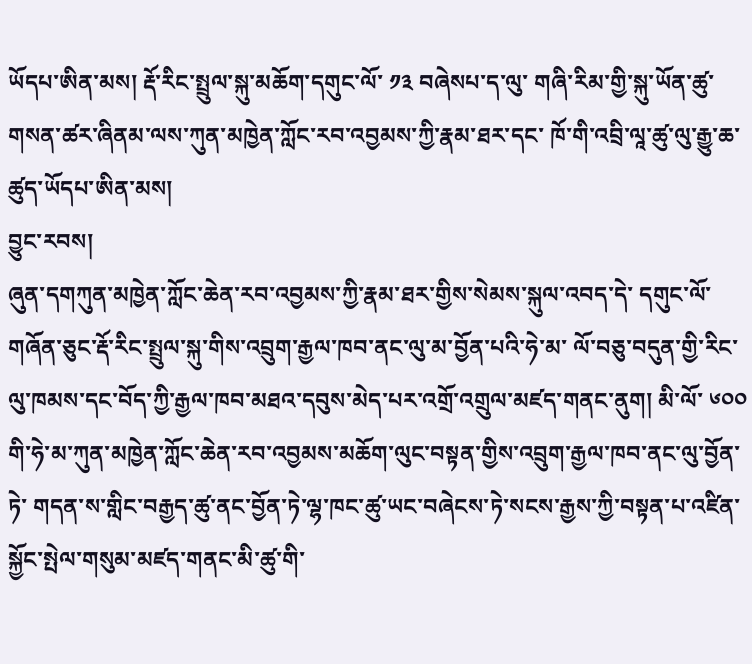ཡོདཔ་ཨིན་མས། རྡོ་རིང་སྤྲུལ་སྐུ་མཆོག་དགུང་ལོ་ ༡༣ བཞེསཔ་ད་ལུ་ གཞི་རིམ་གྱི་སྐུ་ཡོན་ཚུ་གསན་ཚར་ཞིནམ་ལས་ཀུན་མཁྱེན་ཀློང་རབ་འབྱམས་ཀྱི་རྣམ་ཐར་དང་ ཁོ་གི་འབྲི་ལཱ་ཚུ་ལུ་རྒྱུ་ཆ་ཚུད་ཡོདཔ་ཨིན་མས།
བྱུང་རབས།
ཞུན་དགཀུན་མཁྱེན་ཀློང་ཆེན་རབ་འབྱམས་ཀྱི་རྣམ་ཐར་གྱིས་སེམས་སྐུལ་འབད་དེ་ དགུང་ལོ་གཞོན་ཅུང་རྡོ་རིང་སྤྲུལ་སྐུ་གིས་འབྲུག་རྒྱལ་ཁབ་ནང་ལུ་མ་བྱོན་པའི་ཧེ་མ་ ལོ་བཅུ་བདུན་གྱི་རིང་ལུ་ཁམས་དང་བོད་ཀྱི་རྒྱལ་ཁབ་མཐའ་དབུས་མེད་པར་འགྲོ་འགྲུལ་མཛད་གནང་ནུག། མི་ལོ་ ༦༠༠ གི་ཧེ་མ་ཀུན་མཁྱེན་ཀློང་ཆེན་རབ་འབྱམས་མཆོག་ལུང་བསྟན་གྱིས་འབྲུག་རྒྱལ་ཁབ་ནང་ལུ་བྱོན་ཏེ་ གདན་ས་གླིང་བརྒྱད་ཚུ་ནང་བྱོན་ཏེ་ལྷ་ཁང་ཚུ་ཡང་བཞེངས་ཏེ་སངས་རྒྱས་ཀྱི་བསྟན་པ་འཛིན་སྐྱོང་སྤེལ་གསུམ་མཛད་གནང་མི་ཚུ་གི་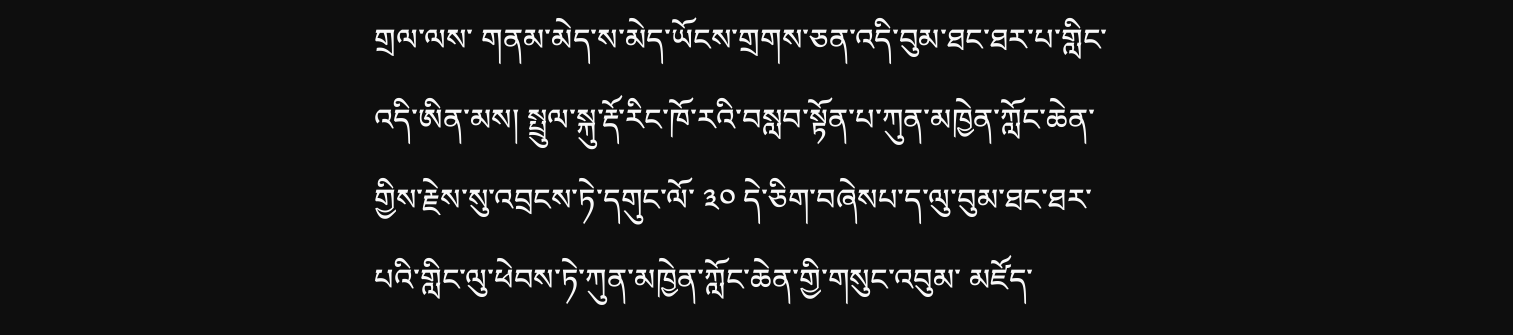གྲལ་ལས་ གནམ་མེད་ས་མེད་ཡོངས་གྲགས་ཅན་འདི་བུམ་ཐང་ཐར་པ་གླིང་འདི་ཨིན་མས། སྤྲུལ་སྐུ་རྡོ་རིང་ཁོ་རའི་བསླབ་སྟོན་པ་ཀུན་མཁྱེན་ཀློང་ཆེན་གྱིས་རྗེས་སུ་འབྲངས་ཏེ་དགུང་ལོ་ ༣༠ དེ་ཅིག་བཞེསཔ་ད་ལུ་བུམ་ཐང་ཐར་པའི་གླིང་ལུ་ཕེབས་ཏེ་ཀུན་མཁྱེན་ཀློང་ཆེན་གྱི་གསུང་འབུམ་ མཛོད་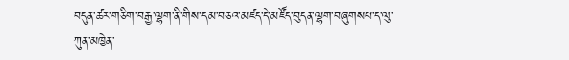བདུན་ཚར་གཅིག་བརྒྱ་ལྷག་ནི་གིས་དམ་བཅའ་མཛད་དེ་མཛོད་བུདན་ལྷག་བཞུགསཔ་ད་ལུ་ ཀུན་མཁྱེན་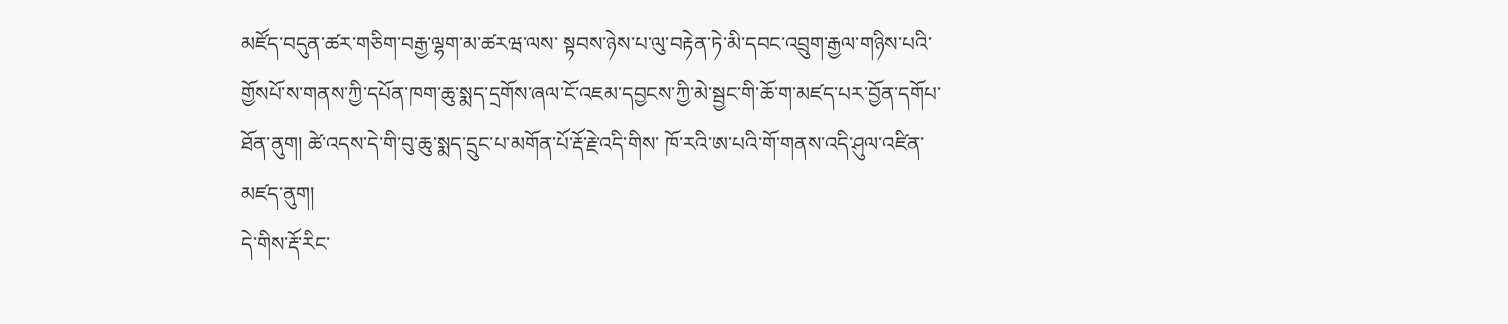མཛོད་བདུན་ཚར་གཅིག་བརྒྱ་ལྷག་མ་ཚརཝ་ལས་ སྟབས་ཉེས་པ་ལུ་བརྟེན་ཏེ་མི་དབང་འབྲུག་རྒྱལ་གཉིས་པའི་གྱོསཔོ་ས་གནས་ཀྱི་དཔོན་ཁག་ཆུ་སྨད་དྲགོས་ཞལ་ངོ་འཇམ་དབྱངས་ཀྱི་མེ་སྦྱང་གི་ཆོ་ག་མཛད་པར་བྱོན་དགོཔ་ཐོན་ནུག། ཚེ་འདས་དེ་གི་བུ་ཆུ་སྨད་དྲུང་པ་མགོན་པོ་རྡོ་རྗེ་འདི་གིས་ ཁོ་རའི་ཨ་པའི་གོ་གནས་འདི་ཤུལ་འཛིན་མཛད་ནུག།
དེ་གིས་རྡོ་རིང་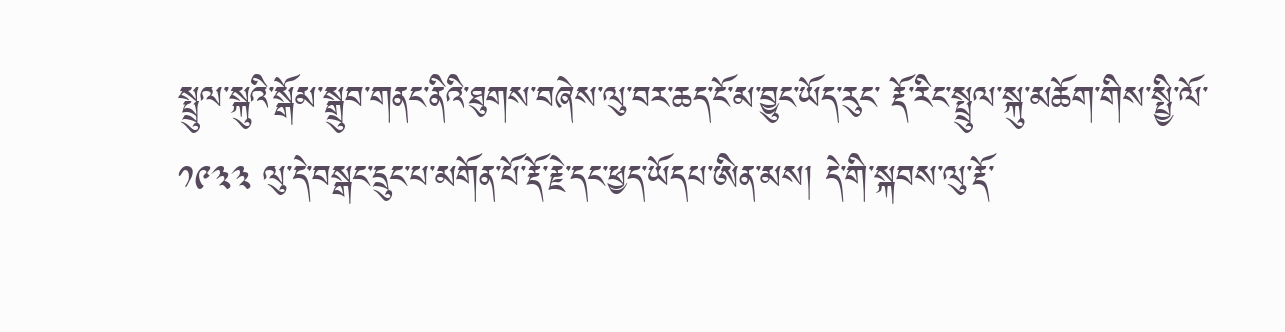སྤྲུལ་སྐུའི་སྒོམ་སྒྲུབ་གནང་ནིའི་ཐུགས་བཞེས་ལུ་བར་ཆད་ངོ་མ་བྱུང་ཡོད་རུང་ རྡོ་རིང་སྤྲུལ་སྐུ་མཆོག་གིས་སྤྱི་ལོ་ ༡༩༣༣ ལུ་དེ་བསྒང་དྲུང་པ་མགོན་པོ་རྡོ་རྗེ་དང་ཕྱད་ཡོདཔ་ཨིན་མས། དེ་གི་སྐབས་ལུ་རྡོ་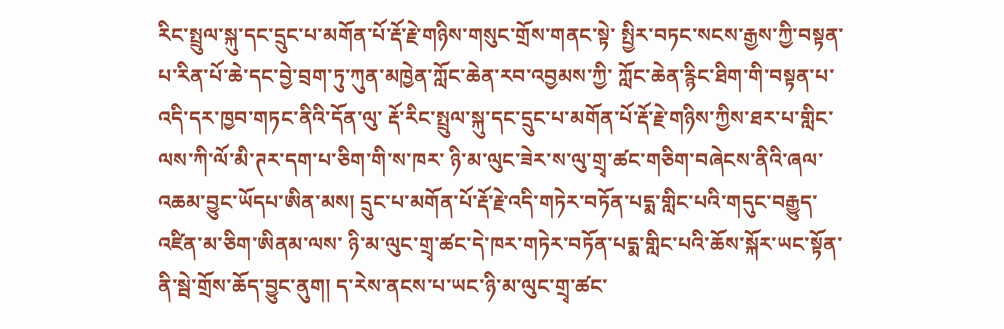རིང་སྤྲུལ་སྐུ་དང་དྲུང་པ་མགོན་པོ་རྡོ་རྗེ་གཉིས་གསུང་གྲོས་གནང་སྟེ་ སྤྱིར་བཏང་སངས་རྒྱས་ཀྱི་བསྟན་པ་རིན་པོ་ཆེ་དང་བྱེ་བྲག་ཏུ་ཀུན་མཁྱེན་ཀློང་ཆེན་རབ་འབྱམས་ཀྱི་ ཀློང་ཆེན་རྙིང་ཐིག་གི་བསྟན་པ་འདི་དར་ཁྱབ་གཏང་ནིའི་དོན་ལུ་ རྡོ་རིང་སྤྲུལ་སྐུ་དང་དྲུང་པ་མགོན་པོ་རྡོ་རྗེ་གཉིས་ཀྱིས་ཐར་པ་གླིང་ལས་ཀི་ལོ་མི་ཊར་དག་པ་ཅིག་གི་ས་ཁར་ ཉི་མ་ལུང་ཟེར་ས་ལུ་གྲྭ་ཚང་གཅིག་བཞེངས་ནིའི་ཞལ་འཆམ་བྱུང་ཡོདཔ་ཨིན་མས། དྲུང་པ་མགོན་པོ་རྡོ་རྗེ་འདི་གཏེར་བཏོན་པདྨ་གླིང་པའི་གདུང་བརྒྱུད་འཛིན་མ་ཅིག་ཨིནམ་ལས་ ཉི་མ་ལུང་གྲྭ་ཚང་དེ་ཁར་གཏེར་བཏོན་པདྨ་གླིང་པའི་ཆོས་སྐོར་ཡང་སྟོན་ནི་སྦེ་གྲོས་ཆོད་བྱུང་ནུག། ད་རེས་ནངས་པ་ཡང་ཉི་མ་ལུང་གྲྭ་ཚང་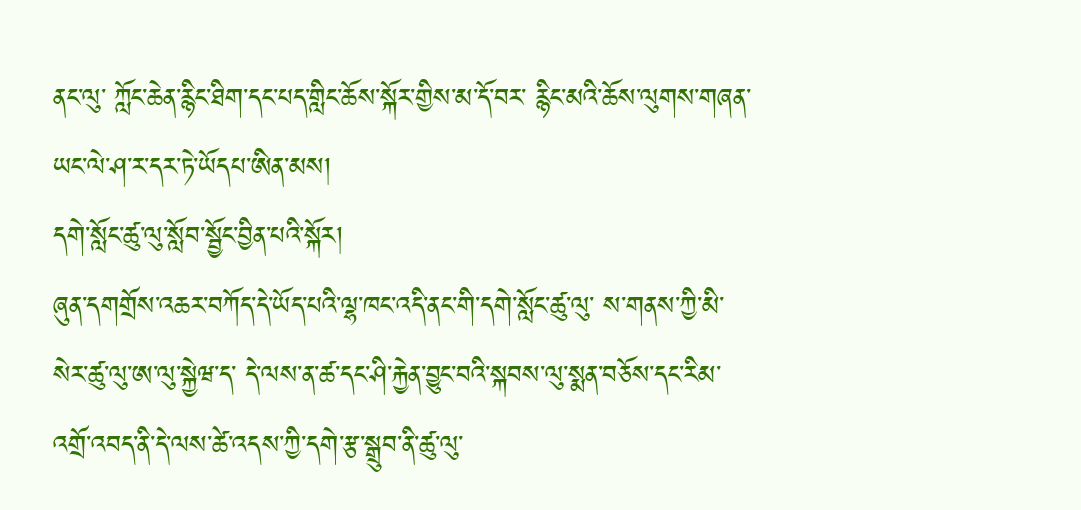ནང་ལུ་ ཀློང་ཆེན་རྙིང་ཐིག་དང་པད་གླིང་ཆོས་སྐོར་གྱིས་མ་དོ་བར་ རྙིང་མའི་ཆོས་ལུགས་གཞན་ཡང་ལེ་ཤ་ར་དར་ཏེ་ཡོདཔ་ཨིན་མས།
དགེ་སློང་ཚུ་ལུ་སློབ་སྦྱོང་བྱིན་པའི་སྐོར།
ཞུན་དགགྲོས་འཆར་བཀོད་དེ་ཡོད་པའི་ལྷ་ཁང་འདི་ནང་གི་དགེ་སློང་ཚུ་ལུ་ ས་གནས་ཀྱི་མི་སེར་ཚུ་ལུ་ཨ་ལུ་སྐྱེཝ་ད་ དེ་ལས་ན་ཚ་དང་ཤི་རྐྱེན་བྱུང་བའི་སྐབས་ལུ་སྨན་བཅོས་དང་རིམ་འགྲོ་འབད་ནི་དེ་ལས་ཚེ་འདས་ཀྱི་དགེ་རྩ་སྒྲུབ་ནི་ཚུ་ལུ་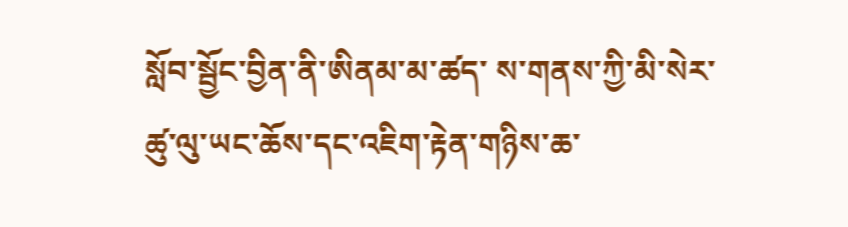སློབ་སྦྱོང་བྱིན་ནི་ཨིནམ་མ་ཚད་ ས་གནས་ཀྱི་མི་སེར་ཚུ་ལུ་ཡང་ཆོས་དང་འཇིག་རྟེན་གཉིས་ཆ་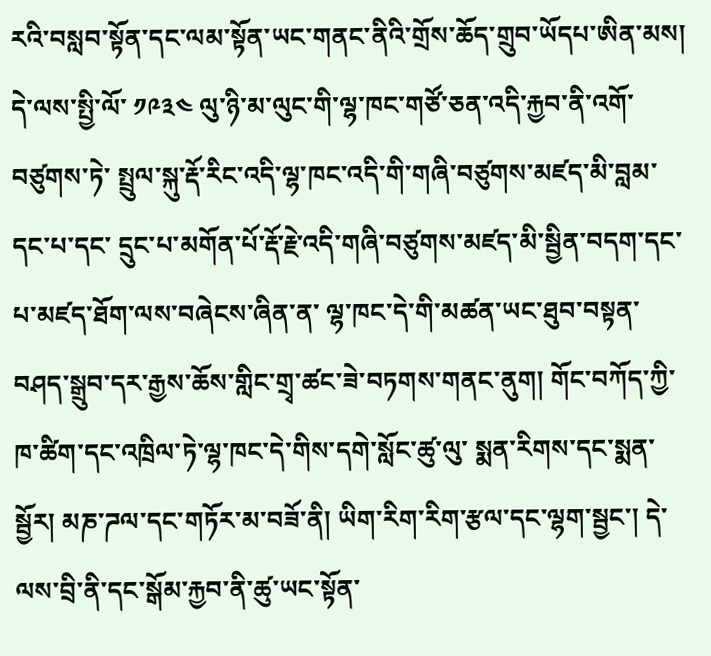རའི་བསླབ་སྟོན་དང་ལམ་སྟོན་ཡང་གནང་ནིའི་གྲོས་ཆོད་གྲུབ་ཡོདཔ་ཨིན་མས། དེ་ལས་སྤྱི་ལོ་ ༡༩༣༤ ལུ་ཉི་མ་ལུང་གི་ལྷ་ཁང་གཙོ་ཅན་འདི་རྐྱབ་ནི་འགོ་བཙུགས་ཏེ་ སྤྲུལ་སྐུ་རྡོ་རིང་འདི་ལྷ་ཁང་འདི་གི་གཞི་བཙུགས་མཛད་མི་བླམ་དང་པ་དང་ དྲུང་པ་མགོན་པོ་རྡོ་རྗེ་འདི་གཞི་བཙུགས་མཛད་མི་སྦྱིན་བདག་དང་པ་མཛད་ཐོག་ལས་བཞེངས་ཞིན་ན་ ལྷ་ཁང་དེ་གི་མཚན་ཡང་ཐུབ་བསྟན་བཤད་སྒྲུབ་དར་རྒྱས་ཆོས་གླིང་གྲྭ་ཚང་ཟེ་བཏགས་གནང་ནུག། གོང་བཀོད་ཀྱི་ཁ་ཚིག་དང་འཁྲིལ་ཏེ་ལྷ་ཁང་དེ་གིས་དགེ་སློང་ཚུ་ལུ་ སྨན་རིགས་དང་སྨན་སྦྱོར། མཎ་ཌལ་དང་གཏོར་མ་བཟོ་ནི། ཡིག་རིག་རིག་རྩལ་དང་ལྷག་སྦྱང་། དེ་ལས་བྲི་ནི་དང་སྒོམ་རྐྱབ་ནི་ཚུ་ཡང་སྟོན་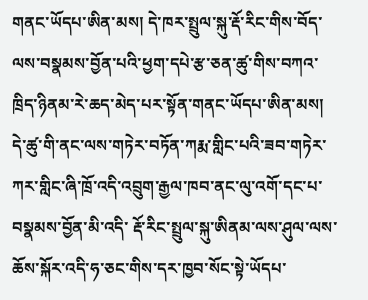གནང་ཡོདཔ་ཨིན་མས། དེ་ཁར་སྤྲུལ་སྐུ་རྡོ་རིང་གིས་བོད་ལས་བསྣམས་བྱོན་པའི་ཕྱག་དཔེ་རྩ་ཅན་ཚུ་གིས་བཀའ་ཁྲིད་ཉིནམ་རེ་ཆད་མེད་པར་སྟོན་གནང་ཡོདཔ་ཨིན་མས། དེ་ཚུ་གི་ནང་ལས་གཏེར་བཏོན་ཀརྨ་གླིང་པའི་ཟབ་གཏེར་ཀར་གླིང་ཞི་ཁྲོ་འདི་འབྲུག་རྒྱལ་ཁབ་ནང་ལུ་འགོ་དང་པ་བསྣམས་བྱོན་མི་འདི་ རྡོ་རིང་སྤྲུལ་སྐུ་ཨིནམ་ལས་ཤུལ་ལས་ཆོས་སྐོར་འདི་ཧ་ཅང་གིས་དར་ཁྱབ་སོང་སྟེ་ཡོདཔ་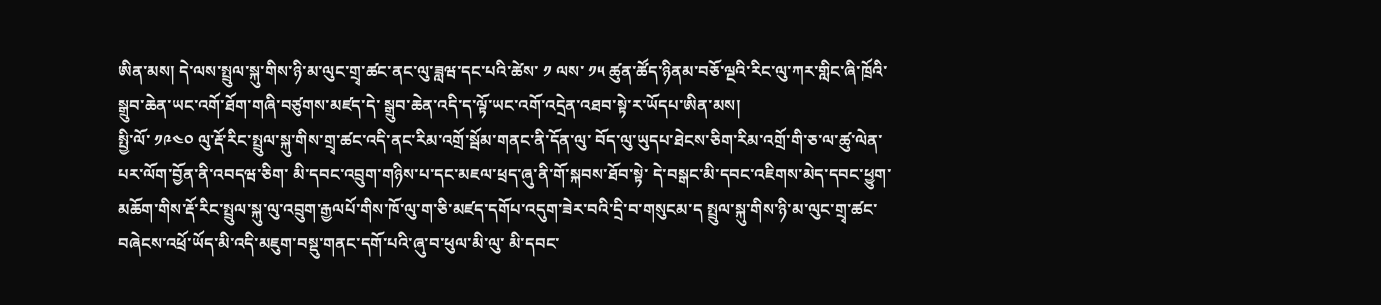ཨིན་མས། དེ་ལས་སྤྲུལ་སྐུ་གིས་ཉི་མ་ལུང་གྲྭ་ཚང་ནང་ལུ་ཟླཝ་དང་པའི་ཚེས་ ༡ ལས་ ༡༥ ཚུན་ཚོད་ཉིནམ་བཅོ་ལྔའི་རིང་ལུ་ཀར་གླིང་ཞི་ཁྲོའི་སྒྲུབ་ཆེན་ཡང་འགོ་ཐོག་གཞི་བཙུགས་མཛད་དེ་ སྒྲུབ་ཆེན་འདི་ད་ལྟོ་ཡང་འགོ་འདྲེན་འཐབ་སྟེ་ར་ཡོདཔ་ཨིན་མས།
སྤྱི་ལོ་ ༡༩༤༠ ལུ་རྡོ་རིང་སྤྲུལ་སྐུ་གིས་གྲྭ་ཚང་འདི་ནང་རིམ་འགྲོ་སྦོམ་གནང་ནི་དོན་ལུ་ བོད་ལུ་ཡུདཔ་ཐེངས་ཅིག་རིམ་འགྲོ་གི་ཅ་ལ་ཚུ་ལེན་པར་ལོག་བྱོན་ནི་འབདཝ་ཅིག་ མི་དབང་འབྲུག་གཉིས་པ་དང་མཇལ་ཕྲད་ཞུ་ནི་གོ་སྐབས་ཐོབ་སྟེ་ དེ་བསྒང་མི་དབང་འཇིགས་མེད་དབང་ཕྱུག་མཆོག་གིས་རྡོ་རིང་སྤྲུལ་སྐུ་ལུ་འབྲུག་རྒྱལཔོ་གིས་ཁོ་ལུ་ག་ཅི་མཛད་དགོཔ་འདུག་ཟེར་བའི་དྲི་བ་གསུངམ་ད སྤྲུལ་སྐུ་གིས་ཉི་མ་ལུང་གྲྭ་ཚང་བཞེངས་འཕྲོ་ཡོད་མི་འདི་མཇུག་བསྡུ་གནང་དགོ་པའི་ཞུ་བ་ཕུལ་མི་ལུ་ མི་དབང་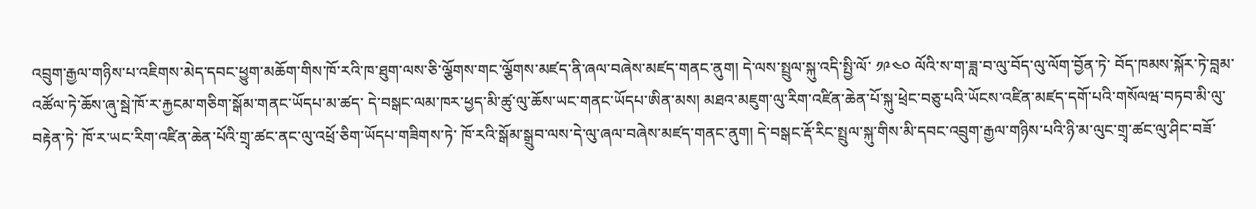འབྲུག་རྒྱལ་གཉིས་པ་འཇིགས་མེད་དབང་ཕྱུག་མཆོག་གིས་ཁོ་རའི་ཁ་ཐུག་ལས་ཅི་ལྕོགས་གང་ལྕོགས་མཛད་ནི་ཞལ་བཞེས་མཛད་གནང་ནུག། དེ་ལས་སྤྲུལ་སྐུ་འདི་སྤྱི་ལོ་ ༡༩༤༠ ལོའི་ས་ག་ཟླ་བ་ལུ་བོད་ལུ་ལོག་བྱོན་ཏེ་ བོད་ཁམས་སྐོར་ཏེ་བླམ་འཚོལ་ཏེ་ཆོས་ཞུ་སྦེ་ཁོ་ར་རྐྱངམ་གཅིག་སྒོམ་གནང་ཡོདཔ་མ་ཚད་ དེ་བསྒང་ལམ་ཁར་ཕྱད་མི་ཚུ་ལུ་ཆོས་ཡང་གནང་ཡོདཔ་ཨིན་མས། མཐའ་མཇུག་ལུ་རིག་འཛིན་ཆེན་པོ་སྐུ་ཕྲེང་བཅུ་པའི་ཡོངས་འཛིན་མཛད་དགོ་པའི་གསོལཝ་བཏབ་མི་ལུ་བརྟེན་ཏེ་ ཁོ་ར་ཡང་རིག་འཛིན་ཆེན་པོའི་གྲྭ་ཚང་ནང་ལུ་འཕྲོ་ཅིག་ཡོདཔ་གཟིགས་ཏེ་ ཁོ་རའི་སྒོམ་སྒྲུབ་ལས་དེ་ལུ་ཞལ་བཞེས་མཛད་གནང་ནུག། དེ་བསྒང་རྡོ་རིང་སྤྲུལ་སྐུ་གིས་མི་དབང་འབྲུག་རྒྱལ་གཉིས་པའི་ཉི་མ་ལུང་གྲྭ་ཚང་ལུ་ཤིང་བཟོ་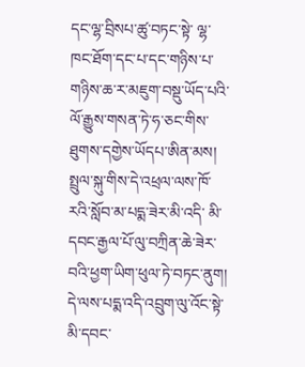དང་ལྷ་བྲིསཔ་ཚུ་བཏང་སྟེ་ ལྷ་ཁང་ཐོག་དང་པ་དང་གཉིས་པ་གཉིས་ཆ་ར་མཇུག་བསྡུ་ཡོད་པའི་ལོ་རྒྱུས་གསན་ཏེ་ཧ་ཅང་གིས་ཐུགས་དགྱེས་ཡོདཔ་ཨིན་མས།
སྤྲུལ་སྐུ་གིས་དེ་འཕྲལ་ལས་ཁོ་རའི་སློབ་མ་པདྨ་ཟེར་མི་འདི་ མི་དབང་རྒྱལ་པོ་ལུ་བཀྲིན་ཆེ་ཟེར་བའི་ཕྱག་ཡིག་ཕུལ་ཏེ་བཏང་ནུག། དེ་ལས་པདྨ་འདི་འབྲུག་ལུ་འོང་སྟེ་མི་དབང་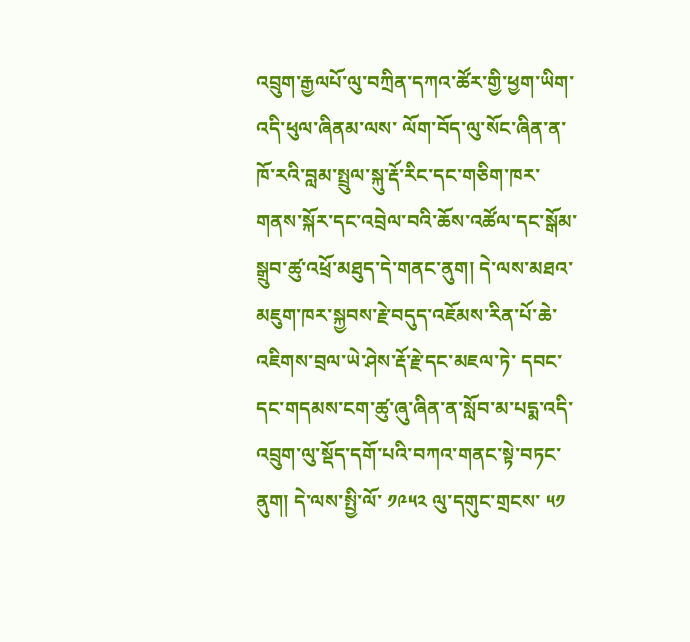འབྲུག་རྒྱལཔོ་ལུ་བཀྲིན་དཀའ་ཚོར་གྱི་ཕྱག་ཡིག་འདི་ཕུལ་ཞིནམ་ལས་ ལོག་བོད་ལུ་སོང་ཞིན་ན་ཁོ་རའི་བླམ་སྤྲུལ་སྐུ་རྡོ་རིང་དང་གཅིག་ཁར་ གནས་སྐོར་དང་འབྲེལ་བའི་ཆོས་འཚོལ་དང་སྒོམ་སྒྲུབ་ཚུ་འཕྲོ་མཐུད་དེ་གནང་ནུག། དེ་ལས་མཐའ་མཇུག་ཁར་སྐྱབས་རྗེ་བདུད་འཇོམས་རིན་པོ་ཆེ་འཇིགས་བྲལ་ཡེ་ཤེས་རྡོ་རྗེ་དང་མཇལ་ཏེ་ དབང་དང་གདམས་ངག་ཚུ་ཞུ་ཞིན་ན་སློབ་མ་པདྨ་འདི་འབྲུག་ལུ་སྡོད་དགོ་པའི་བཀའ་གནང་སྟེ་བཏང་ནུག། དེ་ལས་སྤྱི་ལོ་ ༡༩༥༢ ལུ་དགུང་གྲངས་ ༥༡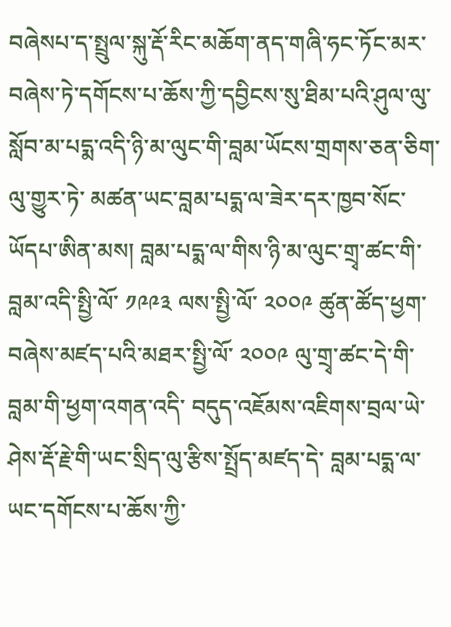བཞེསཔ་ད་སྤྲུལ་སྐུ་རྡོ་རིང་མཆོག་ནད་གཞི་ཧང་ཏོང་མར་བཞེས་ཏེ་དགོངས་པ་ཆོས་ཀྱི་དབྱིངས་སུ་ཐིམ་པའི་ཤུལ་ལུ་ སློབ་མ་པདྨ་འདི་ཉི་མ་ལུང་གི་བླམ་ཡོངས་གྲགས་ཅན་ཅིག་ལུ་གྱུར་ཏེ་ མཚན་ཡང་བླམ་པདྨ་ལ་ཟེར་དར་ཁྱབ་སོང་ཡོདཔ་ཨིན་མས། བླམ་པདྨ་ལ་གིས་ཉི་མ་ལུང་གྲྭ་ཚང་གི་བླམ་འདི་སྤྱི་ལོ་ ༡༩༩༣ ལས་སྤྱི་ལོ་ ༢༠༠༩ ཚུན་ཚོད་ཕྱག་བཞེས་མཛད་པའི་མཐར་སྤྱི་ལོ་ ༢༠༠༩ ལུ་གྲྭ་ཚང་དེ་གི་བླམ་གི་ཕྱག་འགན་འདི་ བདུད་འཇོམས་འཇིགས་བྲལ་ཡེ་ཤེས་རྡོ་རྗེ་གི་ཡང་སྲིད་ལུ་རྩིས་སྤྲོད་མཛད་དེ་ བླམ་པདྨ་ལ་ཡང་དགོངས་པ་ཆོས་ཀྱི་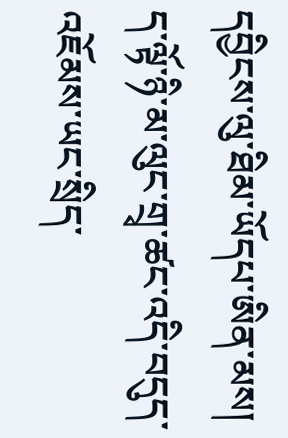དབྱིངས་ལུ་ཐིམ་ཡོདཔ་ཨིན་མས། ད་ལྟོ་ཉི་མ་ལུང་གྲྭ་ཚང་འདི་བདུད་འཇོམས་ཡང་སྲིད་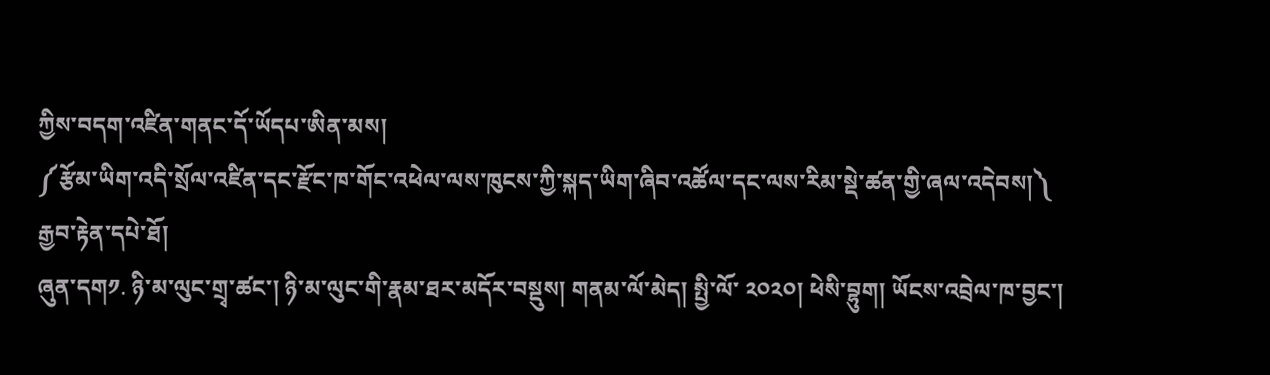ཀྱིས་བདག་འཛིན་གནང་དོ་ཡོདཔ་ཨིན་མས།
༼རྩོམ་ཡིག་འདི་སྲོལ་འཛིན་དང་རྫོང་ཁ་གོང་འཕེལ་ལས་ཁུངས་ཀྱི་སྐད་ཡིག་ཞིབ་འཚོལ་དང་ལས་རིམ་སྡེ་ཚན་གྱི་ཞལ་འདེབས།༽
རྒྱབ་རྟེན་དཔེ་ཐོ།
ཞུན་དག༡. ཉི་མ་ལུང་གྲྭ་ཚང་། ཉི་མ་ལུང་གི་རྣམ་ཐར་མདོར་བསྡུས། གནམ་ལོ་མེད། སྤྱི་ལོ་ ༢༠༢༠། ཕེསི་བྷུག། ཡོངས་འབྲེལ་ཁ་བྱང་།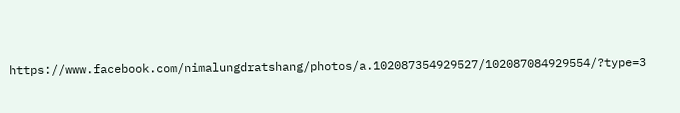https://www.facebook.com/nimalungdratshang/photos/a.102087354929527/102087084929554/?type=3